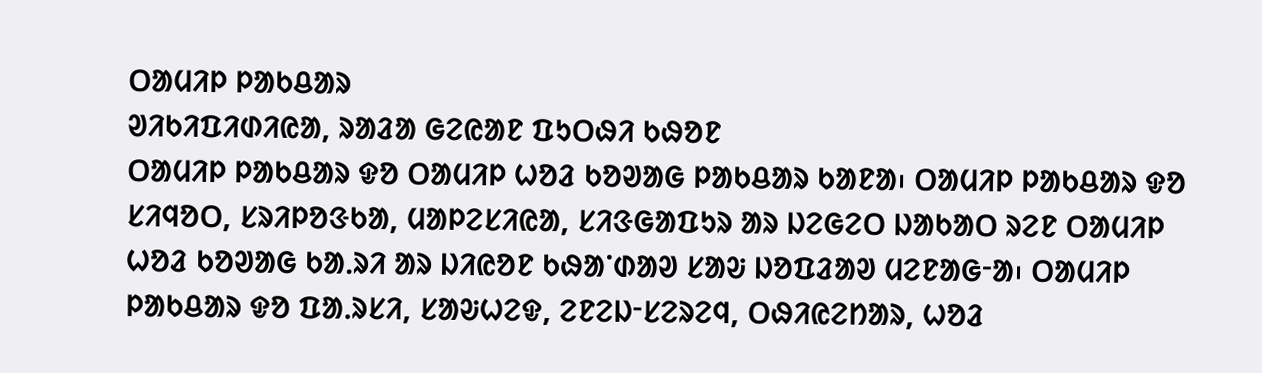ᱛᱟᱢᱤᱞ ᱞᱟᱠᱪᱟᱨ
ᱣᱤᱠᱤᱯᱤᱰᱤᱭᱟ, ᱨᱟᱲᱟ ᱜᱮᱭᱟᱱ ᱯᱩᱛᱷᱤ ᱠᱷᱚᱱ
ᱛᱟᱢᱤᱞ ᱞᱟᱠᱪᱟᱨ ᱫᱚ ᱛᱟᱢᱤᱞ ᱦᱚᱲ ᱠᱚᱣᱟᱜ ᱞᱟᱠᱪᱟᱨ ᱠᱟᱱᱟ᱾ ᱛᱟᱢᱤᱞ ᱞᱟᱠᱪᱟᱨ ᱫᱚ ᱥᱤᱧᱚᱛ, ᱥᱨᱤᱞᱚᱝᱠᱟ, ᱢᱟᱞᱮᱥᱤᱭᱟ, ᱥᱤᱝᱜᱟᱯᱩᱨ ᱟᱨ ᱡᱮᱜᱮᱛ ᱡᱟᱠᱟᱛ ᱨᱮᱱ ᱛᱟᱢᱤᱞ ᱦᱚᱲ ᱠᱚᱣᱟᱜ ᱠᱟᱹᱨᱤ ᱟᱨ ᱡᱤᱭᱚᱱ ᱠᱷᱟᱸᱰᱟᱣ ᱥᱟᱶ ᱡᱚᱯᱲᱟᱣ ᱢᱮᱱᱟᱜᱼᱟ᱾ ᱛᱟᱢᱤᱞ ᱞᱟᱠᱪᱟᱨ ᱫᱚ ᱯᱟᱹᱨᱥᱤ, ᱥᱟᱶᱦᱮᱫ, ᱮᱱᱮᱡᱼᱥᱮᱨᱮᱧ, ᱛᱷᱤᱭᱮᱴᱟᱨ, ᱦᱚᱲ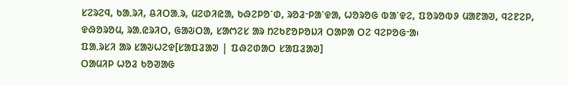ᱥᱮᱨᱮᱧ, ᱠᱟᱹᱨᱤ, ᱪᱤᱛᱟᱹᱨ, ᱢᱮᱰᱤᱭᱟ, ᱠᱷᱮᱞᱚᱸᱰ, ᱨᱚᱲᱼᱞᱟᱸᱫᱟ, ᱦᱚᱨᱚᱜ ᱵᱟᱸᱫᱮ, ᱯᱚᱨᱚᱵᱽ ᱢᱟᱱᱟᱣ, ᱧᱮᱱᱮᱞ, ᱫᱷᱚᱨᱚᱢ, ᱨᱟᱹᱭᱨᱤᱛ, ᱜᱟᱶᱛᱟ, ᱥᱟᱬᱮᱥ ᱟᱨ ᱴᱮᱠᱱᱚᱞᱚᱡᱤ ᱛᱟᱞᱟ ᱛᱮ ᱧᱮᱞᱚᱜᱼᱟ᱾
ᱯᱟᱹᱨᱥᱤ ᱟᱨ ᱥᱟᱶᱦᱮᱫ[ᱥᱟᱯᱲᱟᱣ | ᱯᱷᱮᱰᱟᱛ ᱥᱟᱯᱲᱟᱣ]
ᱛᱟᱢᱤᱞ ᱦᱚᱲ ᱠᱚᱣᱟᱜ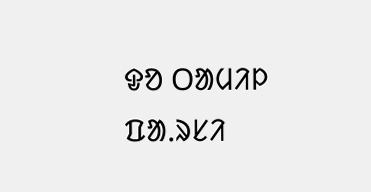ᱫᱚ ᱛᱟᱢᱤᱞ ᱯᱟᱹᱨᱥᱤ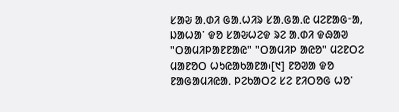ᱥᱟᱶ ᱟᱹᱰᱤ ᱜᱟᱹᱦᱤᱨ ᱥᱟᱹᱜᱟᱹᱭ ᱢᱮᱱᱟᱜᱼᱟ, ᱡᱟᱦᱟᱸ ᱫᱚ ᱥᱟᱶᱦᱮᱫ ᱨᱮ ᱟᱹᱰᱤ ᱫᱷᱟᱣ "ᱛᱟᱢᱤᱞᱟᱱᱱᱟᱭ" "ᱛᱟᱢᱤᱞ ᱟᱭᱚ" ᱢᱮᱱᱛᱮ ᱢᱟᱱᱚᱛ ᱦᱩᱭᱟᱠᱟᱱᱟ᱾[᱑] ᱱᱚᱣᱟ ᱫᱚ ᱱᱟᱜᱟᱢᱤᱭᱟᱹ ᱞᱮᱠᱟᱛᱮ ᱥᱮ ᱱᱤᱛᱚᱜ ᱦᱚᱸ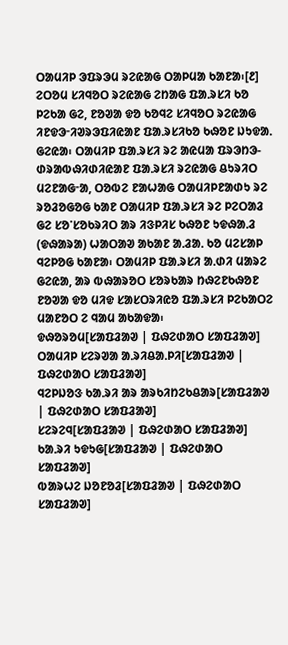ᱛᱟᱢᱤᱞ ᱳᱯᱨᱳᱢ ᱨᱮᱭᱟᱜ ᱛᱟᱞᱢᱟ ᱠᱟᱱᱟ᱾[᱒] ᱮᱛᱚᱢ ᱥᱤᱧᱚᱛ ᱨᱮᱭᱟᱜ ᱮᱴᱟᱜ ᱯᱟᱹᱨᱥᱤ ᱠᱚ ᱞᱮᱠᱟ ᱜᱮ, ᱱᱚᱣᱟ ᱫᱚ ᱠᱚᱧᱮ ᱥᱤᱧᱚᱛ ᱨᱮᱭᱟᱜ ᱤᱱᱫᱳᱼᱤᱣᱨᱳᱯᱤᱭᱟᱱ ᱯᱟᱹᱨᱥᱤᱠᱚ ᱠᱷᱚᱱ ᱡᱩᱫᱟᱹ ᱜᱮᱭᱟ᱾ ᱛᱟᱢᱤᱞ ᱯᱟᱹᱨᱥᱤ ᱨᱮ ᱟᱭᱢᱟ ᱯᱨᱳᱴᱳ-ᱰᱨᱟᱵᱷᱤᱰᱤᱭᱟᱱ ᱯᱟᱹᱨᱥᱤ ᱨᱮᱭᱟᱜ ᱪᱩᱨᱤᱛ ᱢᱮᱱᱟᱜᱼᱟ, ᱛᱚᱵᱮ ᱱᱟᱦᱟᱜ ᱛᱟᱢᱤᱞᱱᱟᱰᱩ ᱨᱮ ᱨᱚᱲᱚᱜᱚᱜ ᱠᱟᱱ ᱛᱟᱢᱤᱞ ᱯᱟᱹᱨᱥᱤ ᱨᱮ ᱞᱮᱛᱟᱲ ᱜᱮ ᱥᱚᱸᱥᱚᱠᱨᱤᱛ ᱟᱨ ᱤᱝᱞᱤᱥ ᱠᱷᱚᱱ ᱩᱫᱷᱟᱹᱲ (ᱫᱷᱟᱨᱟ) ᱦᱟᱛᱟᱣ ᱟᱠᱟᱱ ᱟᱹᱲᱟᱹ ᱠᱚ ᱢᱮᱥᱟᱞ ᱧᱮᱞᱚᱜ ᱠᱟᱱᱟ᱾ ᱛᱟᱢᱤᱞ ᱯᱟᱹᱨᱥᱤ ᱟᱹᱰᱤ ᱢᱟᱨᱮ ᱜᱮᱭᱟ, ᱟᱨ ᱵᱷᱟᱨᱚᱛ ᱥᱚᱨᱠᱟᱨ ᱴᱷᱮᱱᱠᱷᱚᱱ ᱱᱚᱣᱟ ᱫᱚ ᱢᱤᱫ ᱥᱟᱥᱛᱨᱤᱭᱚ ᱯᱟᱹᱨᱥᱤ ᱞᱮᱠᱟᱛᱮ ᱢᱟᱱᱚᱛ ᱮ ᱧᱟᱢ ᱟᱠᱟᱫᱟ᱾
ᱫᱷᱚᱨᱚᱢ[ᱥᱟᱯᱲᱟᱣ | ᱯᱷᱮᱰᱟᱛ ᱥᱟᱯᱲᱟᱣ]
ᱛᱟᱢᱤᱞ ᱥᱮᱨᱣᱟ ᱟᱹᱨᱤᱪᱟᱹᱞᱤ[ᱥᱟᱯᱲᱟᱣ | ᱯᱷᱮᱰᱟᱛ ᱥᱟᱯᱲᱟᱣ]
ᱧᱮᱞᱡᱚᱝ ᱠᱟᱹᱨᱤ ᱟᱨ ᱟᱨᱠᱤᱴᱮᱠᱪᱟᱨ[ᱥᱟᱯᱲᱟᱣ | ᱯᱷᱮᱰᱟᱛ ᱥᱟᱯᱲᱟᱣ]
ᱥᱮᱨᱮᱧ[ᱥᱟᱯᱲᱟᱣ | ᱯᱷᱮᱰᱟᱛ ᱥᱟᱯᱲᱟᱣ]
ᱠᱟᱹᱨᱤ ᱩᱫᱩᱜ[ᱥᱟᱯᱲᱟᱣ | ᱯᱷᱮᱰᱟᱛ ᱥᱟᱯᱲᱟᱣ]
ᱵᱟᱨᱦᱮ ᱡᱚᱱᱚᱲ[ᱥᱟᱯᱲᱟᱣ | ᱯᱷᱮᱰᱟᱛ ᱥᱟᱯᱲᱟᱣ]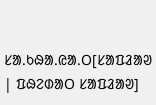ᱥᱟᱹᱠᱷᱟᱹᱭᱟᱹᱛ[ᱥᱟᱯᱲᱟᱣ | ᱯᱷᱮᱰᱟᱛ ᱥᱟᱯᱲᱟᱣ]